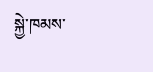སྐྱེ་ཁམས་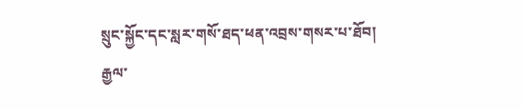སྲུང་སྐྱོང་དང་སླར་གསོ་ཐད་ཕན་འབྲས་གསར་པ་ཐོབ།
རྒྱལ་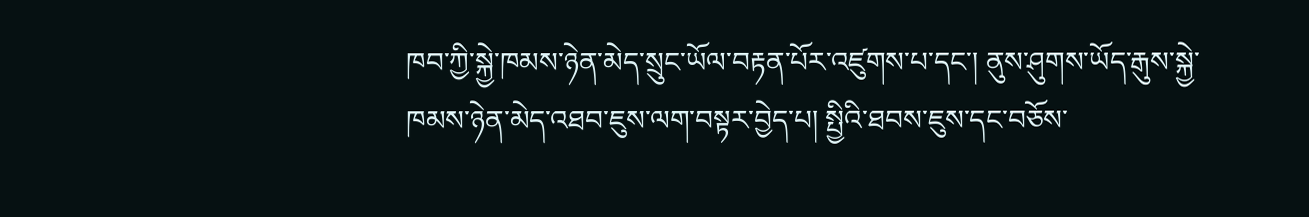ཁབ་ཀྱི་སྐྱེ་ཁམས་ཉེན་མེད་སྲུང་ཡོལ་བརྟན་པོར་འཛུགས་པ་དང་། ནུས་ཤུགས་ཡོད་རྒུས་སྐྱེ་ཁམས་ཉེན་མེད་འཐབ་ཇུས་ལག་བསྟར་བྱེད་པ། སྤྱིའི་ཐབས་ཇུས་དང་བཅོས་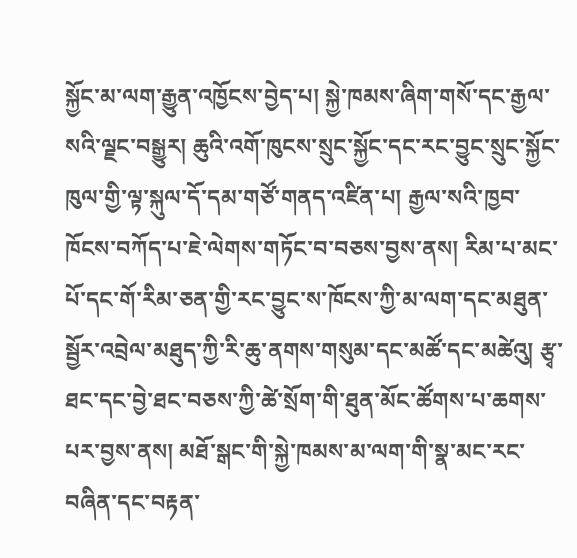སྐྱོང་མ་ལག་རྒྱུན་འཁྱོངས་བྱེད་པ། སྐྱེ་ཁམས་ཞིག་གསོ་དང་རྒྱལ་སའི་ལྗང་བསྒྱུར། ཆུའི་འགོ་ཁུངས་སྲུང་སྐྱོང་དང་རང་བྱུང་སྲུང་སྐྱོང་ཁུལ་གྱི་ལྟ་སྐུལ་དོ་དམ་གཙོ་གནད་འཛིན་པ། རྒྱལ་སའི་ཁྱབ་ཁོངས་བཀོད་པ་ཇེ་ལེགས་གཏོང་བ་བཅས་བྱས་ནས། རིམ་པ་མང་པོ་དང་གོ་རིམ་ཅན་གྱི་རང་བྱུང་ས་ཁོངས་ཀྱི་མ་ལག་དང་མཐུན་སྦྱོར་འབྲེལ་མཐུད་ཀྱི་རི་ཆུ་ནགས་གསུམ་དང་མཚོ་དང་མཚེའུ། རྩྭ་ཐང་དང་བྱེ་ཐང་བཅས་ཀྱི་ཚེ་སྲོག་གི་ཐུན་མོང་ཚོགས་པ་ཆགས་པར་བྱས་ནས། མཐོ་སྒང་གི་སྐྱེ་ཁམས་མ་ལག་གི་སྣ་མང་རང་བཞིན་དང་བརྟན་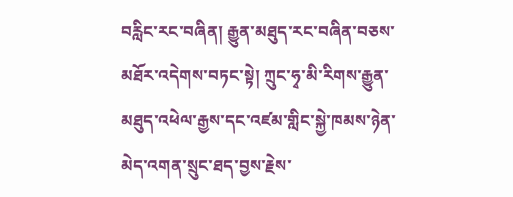བརླིང་རང་བཞིན། རྒྱུན་མཐུད་རང་བཞིན་བཅས་མཐོར་འདེགས་བཏང་སྟེ། ཀྲུང་ཧྭ་མི་རིགས་རྒྱུན་མཐུད་འཕེལ་རྒྱས་དང་འཛམ་གླིང་སྐྱེ་ཁམས་ཉེན་མེད་འགན་སྲུང་ཐད་བྱས་རྗེས་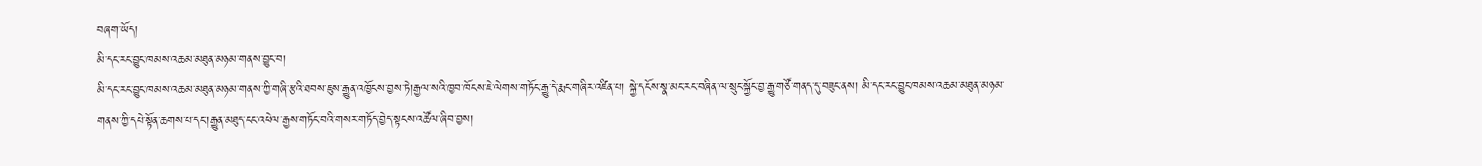བཞག་ཡོད།
མི་དང་རང་བྱུང་ཁམས་འཆམ་མཐུན་མཉམ་གནས་བྱུང་བ།
མི་དང་རང་བྱུང་ཁམས་འཆམ་མཐུན་མཉམ་གནས་ཀྱི་གཞི་རྩའི་ཐབས་ཇུས་རྒྱུན་འཁྱོངས་བྱས་ཏེ།རྒྱལ་སའི་ཁྱབ་ཁོངས་ཇེ་ལེགས་གཏོང་རྒྱུ་དེ་རྨང་གཞིར་འཛིན་པ། སྐྱེ་དངོས་སྣ་མང་རང་བཞིན་ལ་སྲུང་སྐྱོང་བྱ་རྒྱུ་གཙོ་གནད་དུ་བཟུང་ནས། མི་དང་རང་བྱུང་ཁམས་འཆམ་མཐུན་མཉམ་གནས་ཀྱི་དཔེ་སྟོན་ཆགས་པ་དང་།རྒྱུན་མཐུད་ངང་འཕེལ་རྒྱས་གཏོང་བའི་གསར་གཏོད་བྱེད་སྟངས་འཚོལ་ཞིབ་བྱས།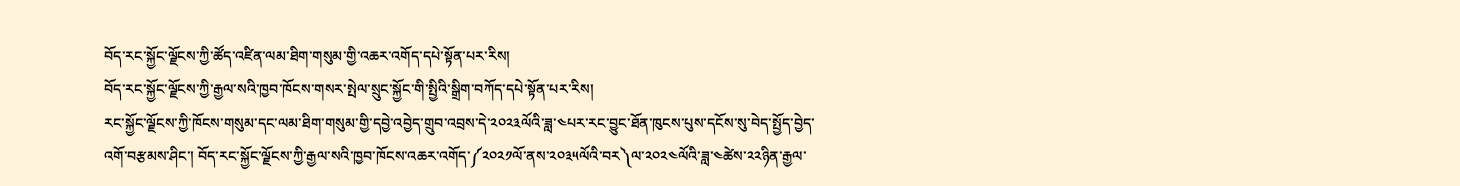བོད་རང་སྐྱོང་ལྗོངས་ཀྱི་ཚོད་འཛིན་ལམ་ཐིག་གསུམ་གྱི་འཆར་འགོད་དཔེ་སྟོན་པར་རིས།
བོད་རང་སྐྱོང་ལྗོངས་ཀྱི་རྒྱལ་སའི་ཁྱབ་ཁོངས་གསར་སྤེལ་སྲུང་སྐྱོང་གི་སྤྱིའི་སྒྲིག་བཀོད་དཔེ་སྟོན་པར་རིས།
རང་སྐྱོང་ལྗོངས་ཀྱི་ཁོངས་གསུམ་དང་ལམ་ཐིག་གསུམ་གྱི་དབྱེ་འབྱེད་གྲུབ་འབྲས་དེ་༢༠༢༣ལོའི་ཟླ་༤པར་རང་བྱུང་ཐོན་ཁུངས་པུས་དངོས་སུ་བེད་སྤྱོད་བྱེད་འགོ་བརྩམས་ཤིང་། བོད་རང་སྐྱོང་ལྗོངས་ཀྱི་རྒྱལ་སའི་ཁྱབ་ཁོངས་འཆར་འགོད་༼༢༠༢༡ལོ་ནས་༢༠༣༥ལོའི་བར༽ལ་༢༠༢༤ལོའི་ཟླ་༤ཚེས་༢༢ཉིན་རྒྱལ་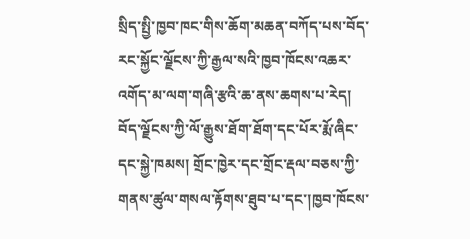སྲིད་སྤྱི་ཁྱབ་ཁང་གིས་ཆོག་མཆན་བཀོད་པས་བོད་རང་སྐྱོང་ལྗོངས་ཀྱི་རྒྱལ་སའི་ཁྱབ་ཁོངས་འཆར་འགོད་མ་ལག་གཞི་རྩའི་ཆ་ནས་ཆགས་པ་རེད། བོད་ལྗོངས་ཀྱི་ལོ་རྒྱུས་ཐོག་ཐོག་དང་པོར་རྨོ་ཞིང་དང་སྐྱེ་ཁམས། གྲོང་ཁྱེར་དང་གྲོང་རྡལ་བཅས་ཀྱི་གནས་ཚུལ་གསལ་རྟོགས་ཐུབ་པ་དང་།ཁྱབ་ཁོངས་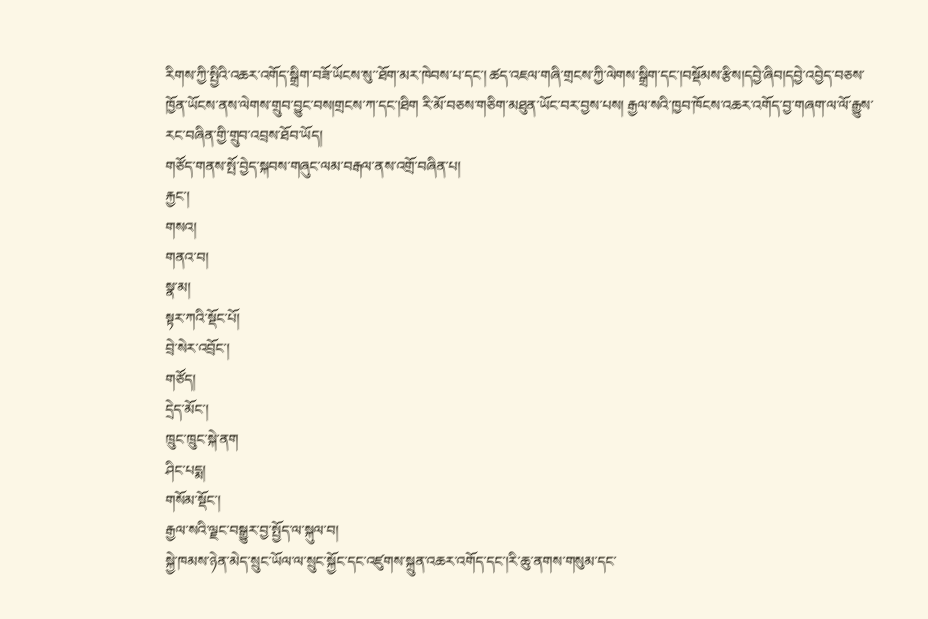རིགས་ཀྱི་སྤྱིའི་འཆར་འགོད་སྒྲིག་བཟོ་ཡོངས་སུ་་ཐོག་མར་ཁེབས་པ་དང་། ཚད་འཇལ་གཞི་གྲངས་ཀྱི་ལེགས་སྒྲིག་དང་།བསྡོམས་རྩིས།དབྱེ་ཞིབ།དབྱེ་འབྱེད་བཅས་ཁྱོན་ཡོངས་ནས་ལེགས་གྲུབ་བྱུང་བས།གྲངས་ཀ་དང་།ཐིག རི་མོ་བཅས་གཅིག་མཐུན་ཡོང་བར་བྱས་པས། རྒྱལ་སའི་ཁྱབ་ཁོངས་འཆར་འགོད་བྱ་གཞག་ལ་ལོ་རྒྱུས་རང་བཞིན་གྱི་གྲུབ་འབྲས་ཐོབ་ཡོད།
གཙོད་གནས་སྤོ་བྱེད་སྐབས་གཞུང་ལམ་བརྒལ་ནས་འགྲོ་བཞིན་པ།
རྐྱང་།
གསའ།
གནའ་བ།
སྣ་མ།
སྟར་ཀའི་སྡོང་པོ།
བྲེ་སེར་འབྲོང་།
གཙོད།
དྲེད་མོང་།
ཁྲུང་ཁྲུང་སྐེ་ནག
ཤིང་པདྨ།
གསོམ་སྡོང་།
རྒྱལ་སའི་ལྗང་བསྒྱུར་བྱ་སྤྱོད་ལ་སྐུལ་བ།
སྐྱེ་ཁམས་ཉེན་མེད་སྲུང་ཡོལ་ལ་སྲུང་སྐྱོང་དང་འཛུགས་སྐྲུན་འཆར་འགོད་དང་།རི་ཆུ་ནགས་གསུམ་དང་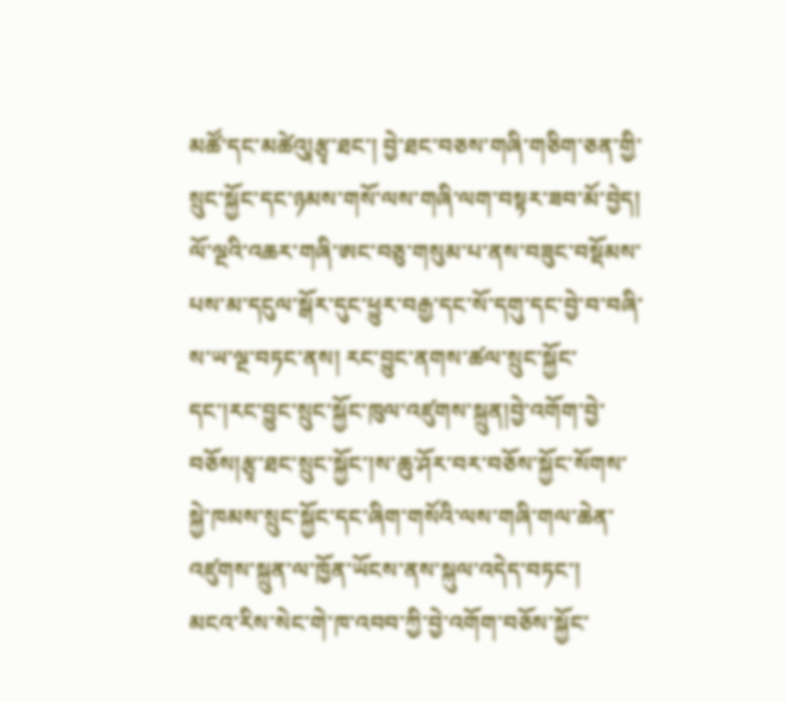མཚོ་དང་མཚེའུ།རྩྭ་ཐང་། བྱེ་ཐང་བཅས་གཞི་གཅིག་ཅན་གྱི་སྲུང་སྐྱོང་དང་ཉམས་གསོ་ལས་གཞི་ལག་བསྟར་ཟབ་མོ་བྱེད། ལོ་ལྔའི་འཆར་གཞི་ཨང་བཅུ་གསུམ་པ་ནས་བཟུང་བསྡོམས་པས་མ་དངུལ་སྒོར་དུང་ཕྱུར་བརྒྱ་དང་སོ་དགུ་དང་བྱེ་བ་བཞི་ས་ཡ་ལྔ་བཏང་ནས། རང་བྱུང་ནགས་ཚལ་སྲུང་སྐྱོང་དང་།རང་བྱུང་སྲུང་སྐྱོང་ཁུལ་འཛུགས་སྐྲུན།བྱེ་འགོག་བྱེ་བཅོས།རྩྭ་ཐང་སྲུང་སྐྱོང་།ས་ཆུ་ཤོར་བར་བཅོས་སྐྱོང་སོགས་སྐྱེ་ཁམས་སྲུང་སྐྱོང་དང་ཞིག་གསོའི་ལས་གཞི་གལ་ཆེན་འཛུགས་སྐྲུན་ལ་ཁྱོན་ཡོངས་ནས་སྐུལ་འདེད་བཏང་།
མངའ་རིས་སེང་གེ་ཁ་འབབ་ཀྱི་བྱེ་འགོག་བཅོས་སྐྱོང་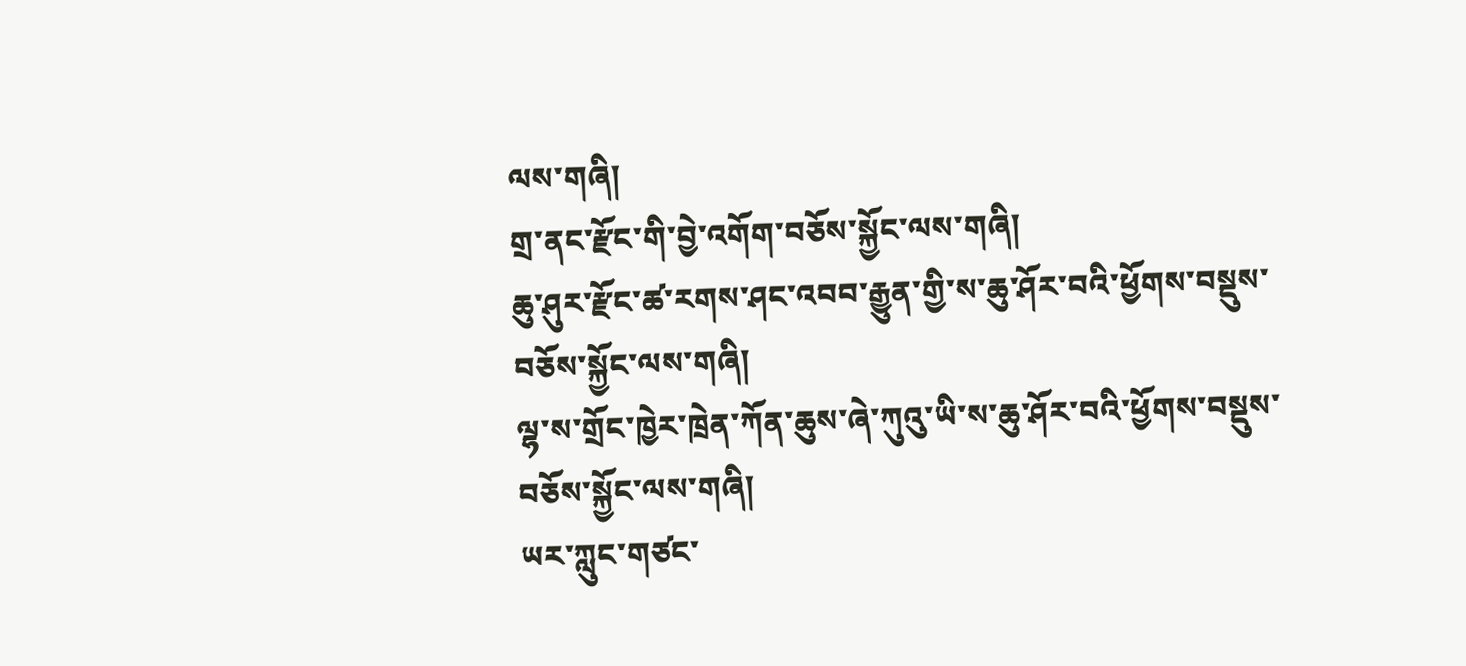ལས་གཞི།
གྲ་ནང་རྫོང་གི་བྱེ་འགོག་བཅོས་སྐྱོང་ལས་གཞི།
ཆུ་ཤུར་རྫོང་ཚ་རགས་ཤང་འབབ་རྒྱུན་གྱི་ས་ཆུ་ཤོར་བའི་ཕྱོགས་བསྡུས་བཅོས་སྐྱོང་ལས་གཞི།
ལྷ་ས་གྲོང་ཁྱེར་ཁྲེན་ཀོན་ཆུས་ཞེ་ཀུའུ་ཡི་ས་ཆུ་ཤོར་བའི་ཕྱོགས་བསྡུས་བཅོས་སྐྱོང་ལས་གཞི།
ཡར་ཀླུང་གཙང་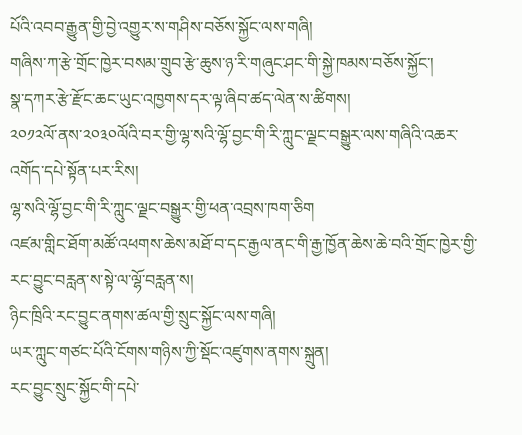པོའི་འབབ་རྒྱུན་གྱི་བྱེ་འགྱུར་ས་གཤིས་བཅོས་སྐྱོང་ལས་གཞི།
གཞིས་ཀ་རྩེ་གྲོང་ཁྱེར་བསམ་གྲུབ་རྩེ་ཆུས་ཉ་རི་གཞུང་ཤང་གི་སྐྱེ་ཁམས་བཅོས་སྐྱོང་།
སྣ་དཀར་རྩེ་རྫོང་ཆང་ཡུང་འཁྱགས་དར་ལྟ་ཞིབ་ཚད་ལེན་ས་ཚིགས།
༢༠༡༢ལོ་ནས་༢༠༣༠ལོའི་བར་གྱི་ལྷ་སའི་ལྷོ་བྱང་གི་རི་ཀླུང་ལྗང་བསྒྱུར་ལས་གཞིའི་འཆར་འགོད་དཔེ་སྟོན་པར་རིས།
ལྷ་སའི་ལྷོ་བྱང་གི་རི་ཀླུང་ལྗང་བསྒྱུར་གྱི་ཕན་འབྲས་ཁག་ཅིག
འཛམ་གླིང་ཐོག་མཚོ་འཕགས་ཆེས་མཐོ་བ་དང་རྒྱལ་ནང་གི་རྒྱ་ཁྱོན་ཆེས་ཆེ་བའི་གྲོང་ཁྱེར་གྱི་རང་བྱུང་བརླན་ས་སྟེ་ལ་ལྷོ་བརླན་ས།
ཉིང་ཁྲིའི་རང་བྱུང་ནགས་ཚལ་གྱི་སྲུང་སྐྱོང་ལས་གཞི།
ཡར་ཀླུང་གཙང་པོའི་ངོགས་གཉིས་ཀྱི་སྡོང་འཛུགས་ནགས་སྐྲུན།
རང་བྱུང་སྲུང་སྐྱོང་གི་དཔེ་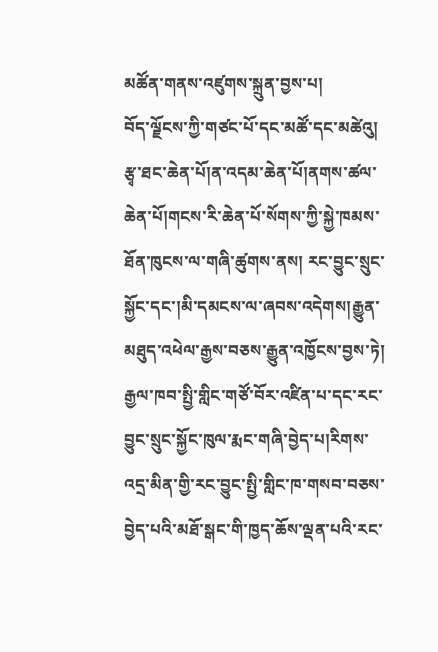མཚོན་གནས་འཛུགས་སྐྲུན་བྱས་པ།
བོད་ལྗོངས་ཀྱི་གཙང་པོ་དང་མཚོ་དང་མཚེའུ། རྩྭ་ཐང་ཆེན་པོ།ན་འདམ་ཆེན་པོ།ནགས་ཚལ་ཆེན་པོ།གངས་རི་ཆེན་པོ་སོགས་ཀྱི་སྐྱེ་ཁམས་ཐོན་ཁུངས་ལ་གཞི་ཚུགས་ནས། རང་བྱུང་སྲུང་སྐྱོང་དང་།མི་དམངས་ལ་ཞབས་འདེགས།རྒྱུན་མཐུད་འཕེལ་རྒྱས་བཅས་རྒྱུན་འཁྱོངས་བྱས་ཏེ། རྒྱལ་ཁབ་སྤྱི་གླིང་གཙོ་བོར་འཛིན་པ་དང་རང་བྱུང་སྲུང་སྐྱོང་ཁུལ་རྨང་གཞི་བྱེད་པ།རིགས་འདྲ་མིན་གྱི་རང་བྱུང་སྤྱི་གླིང་ཁ་གསབ་བཅས་བྱེད་པའི་མཐོ་སྒང་གི་ཁྱད་ཆོས་ལྡན་པའི་རང་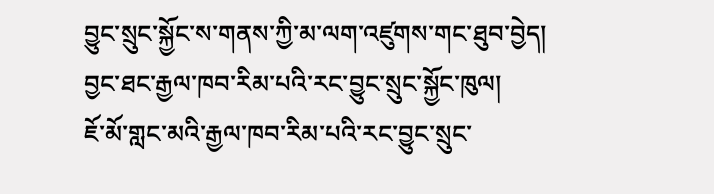བྱུང་སྲུང་སྐྱོང་ས་གནས་ཀྱི་མ་ལག་འཛུགས་གང་ཐུབ་བྱེད།
བྱང་ཐང་རྒྱལ་ཁབ་རིམ་པའི་རང་བྱུང་སྲུང་སྐྱོང་ཁུལ།
ཇོ་མོ་གླང་མའི་རྒྱལ་ཁབ་རིམ་པའི་རང་བྱུང་སྲུང་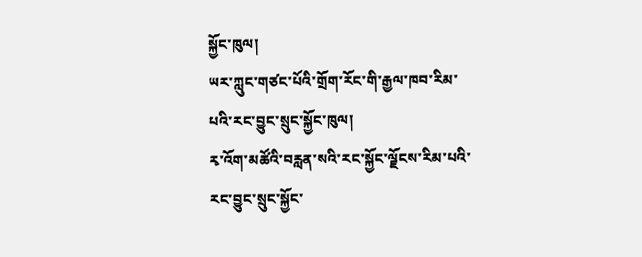སྐྱོང་ཁུལ།
ཡར་ཀླུང་གཙང་པོའི་གྲོག་རོང་གི་རྒྱལ་ཁབ་རིམ་པའི་རང་བྱུང་སྲུང་སྐྱོང་ཁུལ།
རྭ་འོག་མཚོའི་བརླན་སའི་རང་སྐྱོང་ལྗོངས་རིམ་པའི་རང་བྱུང་སྲུང་སྐྱོང་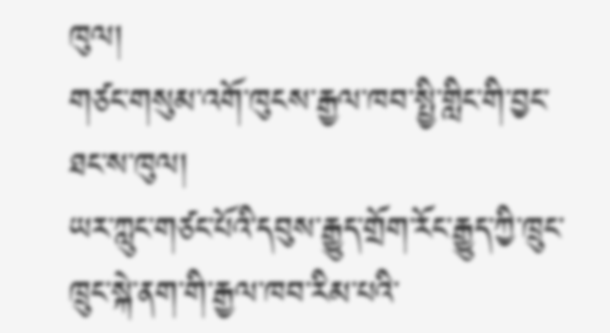ཁུལ།
གཙང་གསུམ་འགོ་ཁུངས་རྒྱལ་ཁབ་སྤྱི་གླིང་གི་བྱང་ཐང་ས་ཁུལ།
ཡར་ཀླུང་གཙང་པོའི་དབུས་རྒྱུད་གྲོག་རོང་རྒྱུད་ཀྱི་ཁྲུང་ཁྲུང་སྐེ་ནག་གི་རྒྱལ་ཁབ་རིམ་པའི་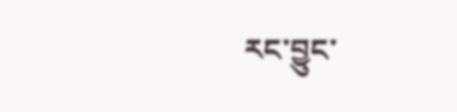རང་བྱུང་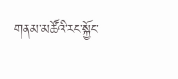གནམ་མཚོའི་རང་སྐྱོང་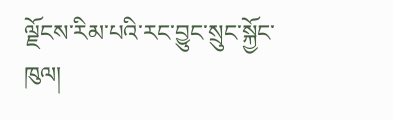ལྗོངས་རིམ་པའི་རང་བྱུང་སྲུང་སྐྱོང་ཁུལ།